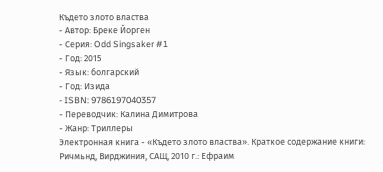Където злото властва
- Автор: Бреке Йорген
- Серия: Odd Singsaker #1
- Год: 2015
- Язык: болгарский
- Год: Изида
- ISBN: 9786197040357
- Переводчик: Калина Димитрова
- Жанр: Триллеры
Электронная книга - «Където злото властва». Краткое содержание книги:
Ричмьнд, Вирджиния, САЩ, 2010 г.: Ефраим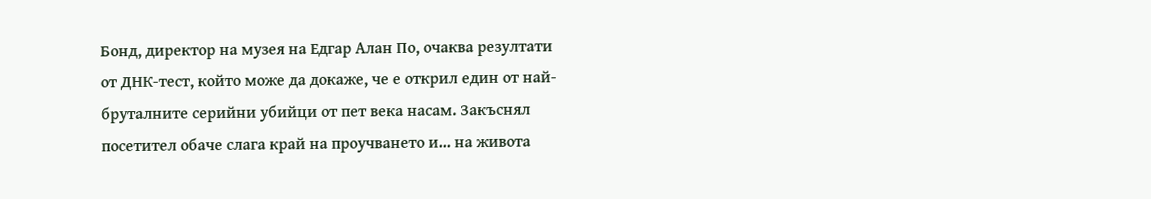Бонд, директор на музея на Едгар Алан По, очаква резултати от ДНК-тест, който може да докаже, че е открил един от най-бруталните серийни убийци от пет века насам. Закъснял посетител обаче слага край на проучването и... на живота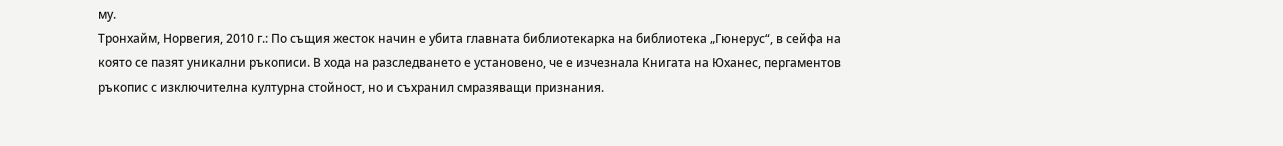му.
Тронхайм, Норвегия, 2010 г.: По същия жесток начин е убита главната библиотекарка на библиотека „Гюнерус“, в сейфа на която се пазят уникални ръкописи. В хода на разследването е установено, че е изчезнала Книгата на Юханес, пергаментов ръкопис с изключителна културна стойност, но и съхранил смразяващи признания.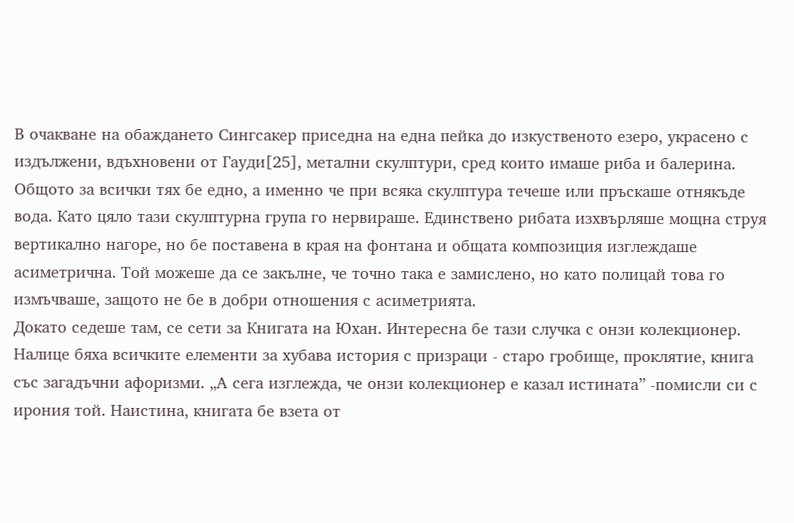В очакване на обаждането Сингсакер приседна на една пейка до изкуственото езеро, украсено с издължени, вдъхновени от Гауди[25], метални скулптури, сред които имаше риба и балерина. Общото за всички тях бе едно, а именно че при всяка скулптура течеше или пръскаше отнякъде вода. Като цяло тази скулптурна група го нервираше. Единствено рибата изхвърляше мощна струя вертикално нагоре, но бе поставена в края на фонтана и общата композиция изглеждаше асиметрична. Той можеше да се закълне, че точно така е замислено, но като полицай това го измъчваше, защото не бе в добри отношения с асиметрията.
Докато седеше там, се сети за Книгата на Юхан. Интересна бе тази случка с онзи колекционер. Налице бяха всичките елементи за хубава история с призраци - старо гробище, проклятие, книга със загадъчни афоризми. „А сега изглежда, че онзи колекционер е казал истината” -помисли си с ирония той. Наистина, книгата бе взета от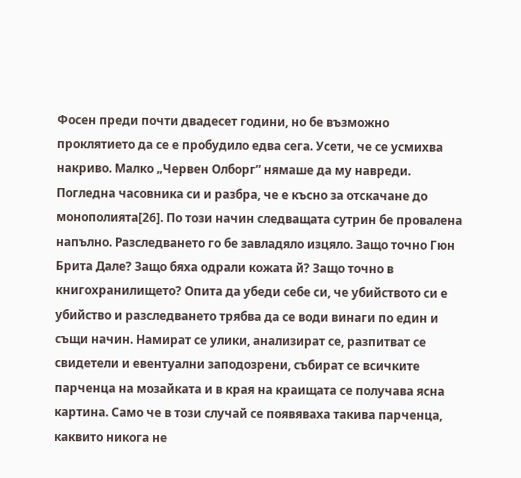Фосен преди почти двадесет години, но бе възможно проклятието да се е пробудило едва сега. Усети, че се усмихва накриво. Малко „Червен Олборг” нямаше да му навреди.
Погледна часовника си и разбра, че е късно за отскачане до монополията[26]. По този начин следващата сутрин бе провалена напълно. Разследването го бе завладяло изцяло. Защо точно Гюн Брита Дале? Защо бяха одрали кожата й? Защо точно в книгохранилището? Опита да убеди себе си, че убийството си е убийство и разследването трябва да се води винаги по един и същи начин. Намират се улики, анализират се, разпитват се свидетели и евентуални заподозрени, събират се всичките парченца на мозайката и в края на краищата се получава ясна картина. Само че в този случай се появяваха такива парченца, каквито никога не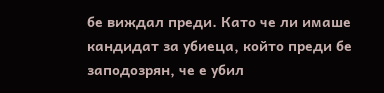бе виждал преди. Като че ли имаше кандидат за убиеца, който преди бе заподозрян, че е убил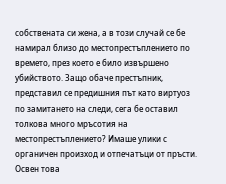собствената си жена, а в този случай се бе намирал близо до местопрестъплението по времето, през което е било извършено убийството. Защо обаче престъпник, представил се предишния път като виртуоз по замитането на следи, сега бе оставил толкова много мръсотия на местопрестъплението? Имаше улики с органичен произход и отпечатъци от пръсти. Освен това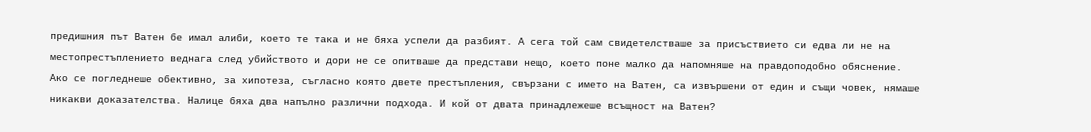предишния път Ватен бе имал алиби, което те така и не бяха успели да разбият. А сега той сам свидетелстваше за присъствието си едва ли не на местопрестъплението веднага след убийството и дори не се опитваше да представи нещо, което поне малко да напомняше на правдоподобно обяснение. Ако се погледнеше обективно, за хипотеза, съгласно която двете престъпления, свързани с името на Ватен, са извършени от един и същи човек, нямаше никакви доказателства. Налице бяха два напълно различни подхода. И кой от двата принадлежеше всъщност на Ватен?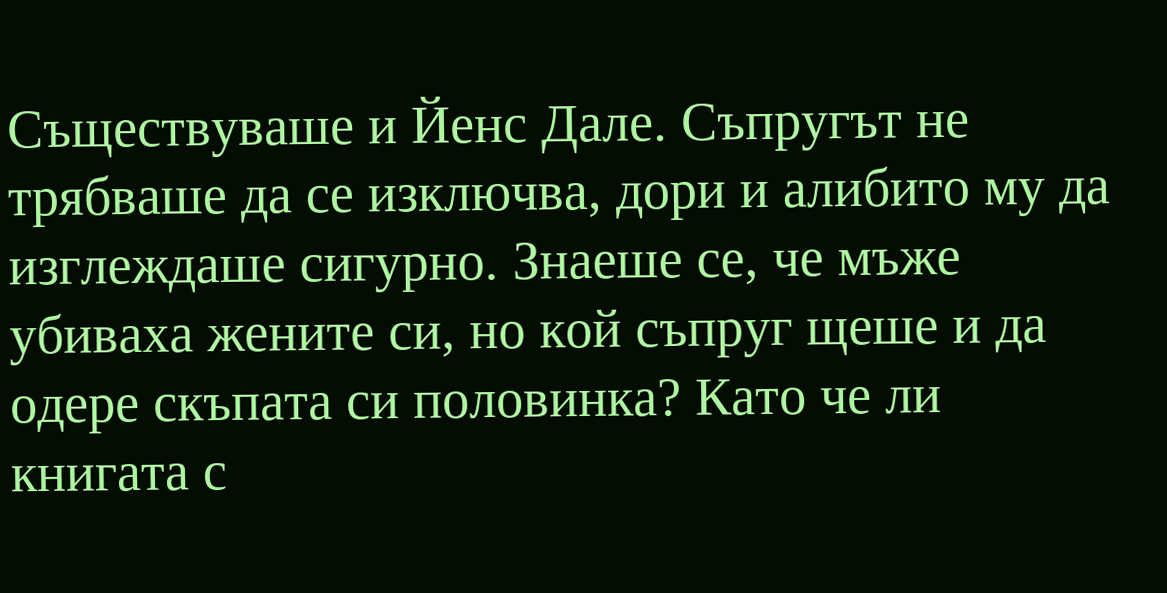Съществуваше и Йенс Дале. Съпругът не трябваше да се изключва, дори и алибито му да изглеждаше сигурно. Знаеше се, че мъже убиваха жените си, но кой съпруг щеше и да одере скъпата си половинка? Като че ли книгата с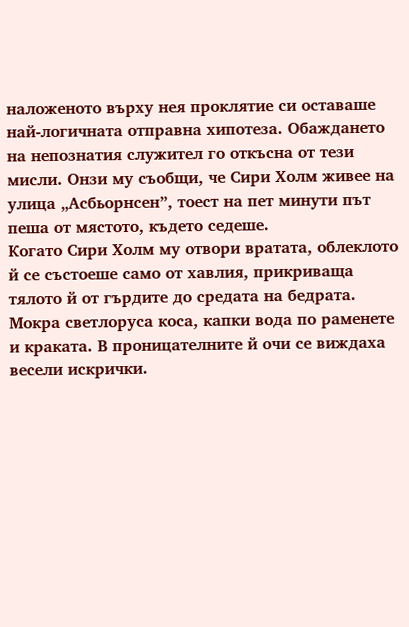наложеното върху нея проклятие си оставаше най-логичната отправна хипотеза. Обаждането на непознатия служител го откъсна от тези мисли. Онзи му съобщи, че Сири Холм живее на улица „Асбьорнсен”, тоест на пет минути път пеша от мястото, където седеше.
Когато Сири Холм му отвори вратата, облеклото й се състоеше само от хавлия, прикриваща тялото й от гърдите до средата на бедрата. Мокра светлоруса коса, капки вода по раменете и краката. В проницателните й очи се виждаха весели искрички.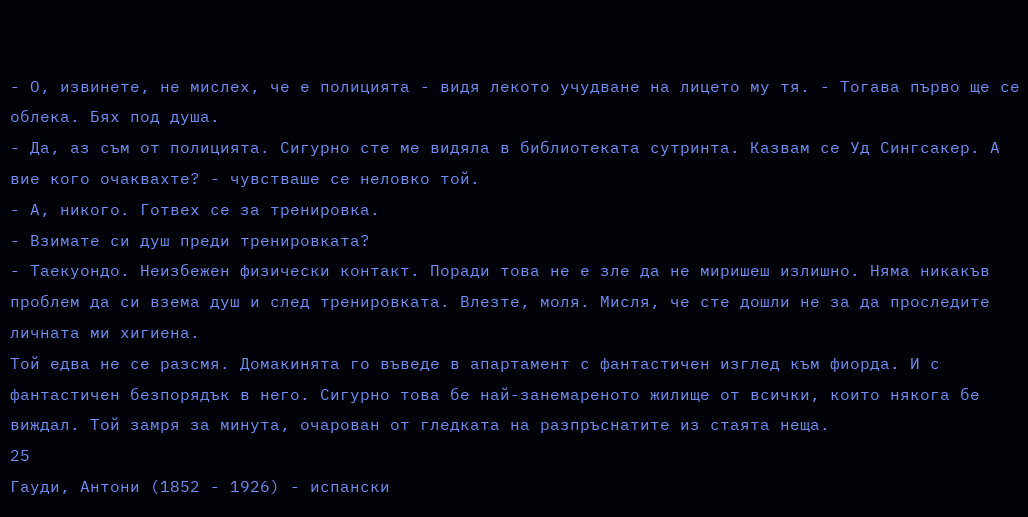- О, извинете, не мислех, че е полицията - видя лекото учудване на лицето му тя. - Тогава първо ще се облека. Бях под душа.
- Да, аз съм от полицията. Сигурно сте ме видяла в библиотеката сутринта. Казвам се Уд Сингсакер. А вие кого очаквахте? - чувстваше се неловко той.
- А, никого. Готвех се за тренировка.
- Взимате си душ преди тренировката?
- Таекуондо. Неизбежен физически контакт. Поради това не е зле да не миришеш излишно. Няма никакъв проблем да си взема душ и след тренировката. Влезте, моля. Мисля, че сте дошли не за да проследите личната ми хигиена.
Той едва не се разсмя. Домакинята го въведе в апартамент с фантастичен изглед към фиорда. И с фантастичен безпорядък в него. Сигурно това бе най-занемареното жилище от всички, които някога бе виждал. Той замря за минута, очарован от гледката на разпръснатите из стаята неща.
25
Гауди, Антони (1852 - 1926) - испански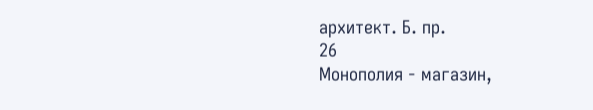архитект. Б. пр.
26
Монополия - магазин,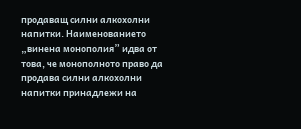продаващ силни алкохолни напитки. Наименованието „винена монополия” идва от това, че монополното право да продава силни алкохолни напитки принадлежи на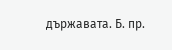държавата. Б. пр.